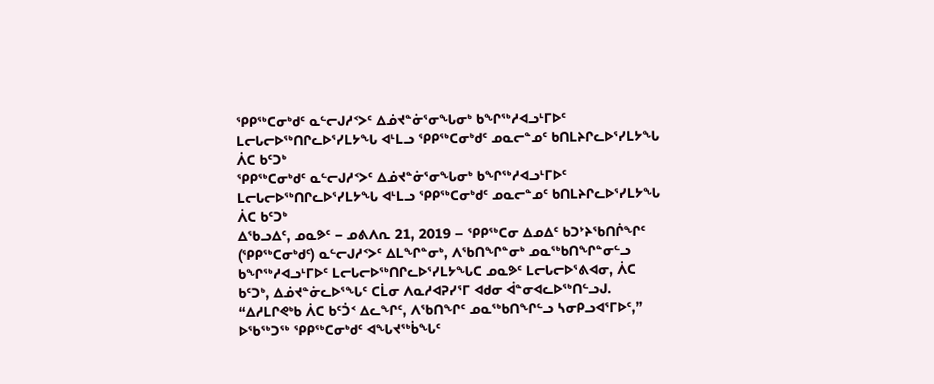ᕿᑭᖅᑕᓂᒃᑯᑦ ᓇᓪᓕᒍᓱᑉᐳᑦ ᐃᓅᔪᓐᓃᕐᓂᖓᓂᒃ ᑲᖏᖅᓱᐊᓗᒻᒥᐅᑦ ᒪᓕᒐᓕᐅᖅᑎᒋᓚᐅᕐᓯᒪᔭᖓ ᐊᒻᒪᓗ ᕿᑭᖅᑕᓂᒃᑯᑦ ᓄᓇᓕᓐᓄᑦ ᑲᑎᒪᔨᒋᓚᐅᕐᓯᒪᔭᖓ ᐲᑕ ᑲᑦᑐᒃ
ᕿᑭᖅᑕᓂᒃᑯᑦ ᓇᓪᓕᒍᓱᑉᐳᑦ ᐃᓅᔪᓐᓃᕐᓂᖓᓂᒃ ᑲᖏᖅᓱᐊᓗᒻᒥᐅᑦ ᒪᓕᒐᓕᐅᖅᑎᒋᓚᐅᕐᓯᒪᔭᖓ ᐊᒻᒪᓗ ᕿᑭᖅᑕᓂᒃᑯᑦ ᓄᓇᓕᓐᓄᑦ ᑲᑎᒪᔨᒋᓚᐅᕐᓯᒪᔭᖓ ᐲᑕ ᑲᑦᑐᒃ
ᐃᖃᓗᐃᑦ, ᓄᓇᕗᑦ − ᓄᕕᐱᕆ 21, 2019 – ᕿᑭᖅᑕᓂ ᐃᓄᐃᑦ ᑲᑐᔾᔨᖃᑎᒌᖏᑦ (ᕿᑭᖅᑕᓂᒃᑯᑦ) ᓇᓪᓕᒍᓱᑉᐳᑦ ᐃᒪᖏᓐᓂᒃ, ᐱᖃᑎᖏᓐᓂᒃ ᓄᓇᖅᑲᑎᖏᓐᓂᓪᓗ ᑲᖏᖅᓱᐊᓗᒻᒥᐅᑦ ᒪᓕᒐᓕᐅᖅᑎᒋᓚᐅᕐᓯᒪᔭᖓᑕ ᓄᓇᕗᑦ ᒪᓕᒐᓕᐅᕐᕕᐊᓂ, ᐲᑕ ᑲᑦᑐᒃ, ᐃᓅᔪᓐᓃᓚᐅᕐᖓᑦ ᑕᒫᓂ ᐱᓇᓱᐊᕈᓯᕐᒥ ᐊᑯᓂ ᐋᓐᓂᐊᓚᐅᖅᑎᓪᓗᒍ.
“ᐃᓱᒪᒋᕙᒃᑲ ᐲᑕ ᑲᑦᑑᑉ ᐃᓚᖏᑦ, ᐱᖃᑎᖏᑦ ᓄᓇᖅᑲᑎᖏᓪᓗ ᓴᓂᑭᓗᐊᕐᒥᐅᑦ,” ᐅᖃᖅᑐᖅ ᕿᑭᖅᑕᓂᒃᑯᑦ ᐊᖓᔪᖅᑳᖓᑦ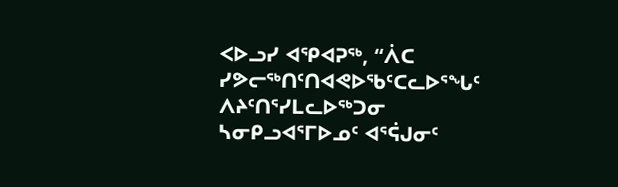ᐸᐅᓗᓯ ᐊᕿᐊᕈᖅ, “ᐲᑕ ᓯᕗᓕᖅᑎᑦᑎᐊᕙᐅᖃᑦᑕᓚᐅᕐᖓᑦ ᐱᔨᑦᑎᕐᓯᒪᓚᐅᖅᑐᓂ ᓴᓂᑭᓗᐊᕐᒥᐅᓄᑦ ᐊᕐᕌᒍᓂᑦ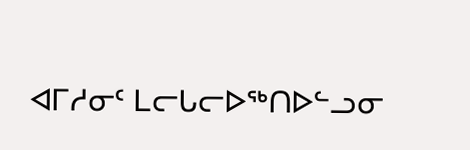ᐊᒥᓱᓂᑦ ᒪᓕᒐᓕᐅᖅᑎᐅᓪᓗᓂ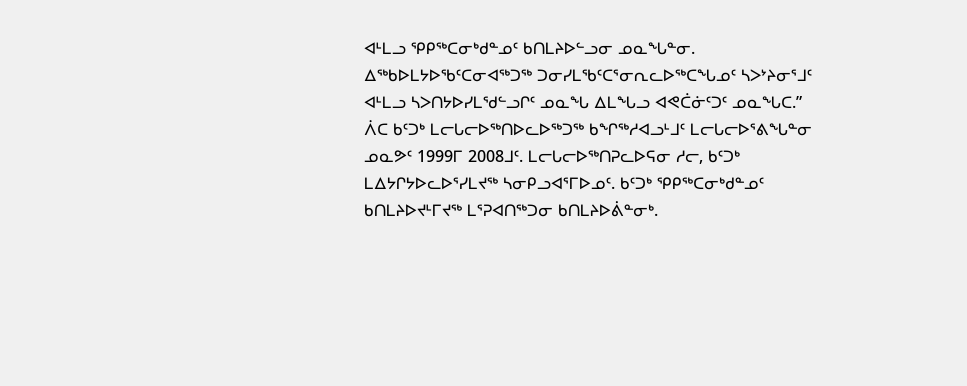ᐊᒻᒪᓗ ᕿᑭᖅᑕᓂᒃᑯᓐᓄᑦ ᑲᑎᒪᔨᐅᓪᓗᓂ ᓄᓇᖓᓐᓂ. ᐃᖅᑲᐅᒪᔭᐅᖃᑦᑕᓂᐊᖅᑐᖅ ᑐᓂᓯᒪᖃᑦᑕᕐᓂᕆᓚᐅᖅᑕᖓᓄᑦ ᓴᐳᔾᔨᓂᕐᒧᑦ ᐊᒻᒪᓗ ᓴᐳᑎᔭᐅᓯᒪᖁᓪᓗᒋᑦ ᓄᓇᖓ ᐃᒪᖓᓗ ᐊᕙᑖᓃᑦᑐᑦ ᓄᓇᖓᑕ.”
ᐲᑕ ᑲᑦᑐᒃ ᒪᓕᒐᓕᐅᖅᑎᐅᓚᐅᖅᑐᖅ ᑲᖏᖅᓱᐊᓗᒻᒧᑦ ᒪᓕᒐᓕᐅᕐᕕᖓᓐᓂ ᓄᓇᕗᑦ 1999ᒥ 2008ᒧᑦ. ᒪᓕᒐᓕᐅᖅᑎᕈᓚᐅᕋᓂ ᓱᓕ, ᑲᑦᑐᒃ ᒪᐃᔭᒋᔭᐅᓚᐅᕐᓯᒪᔪᖅ ᓴᓂᑭᓗᐊᕐᒥᐅᓄᑦ. ᑲᑦᑐᒃ ᕿᑭᖅᑕᓂᒃᑯᓐᓄᑦ ᑲᑎᒪᔨᐅᔪᒻᒥᔪᖅ ᒪᕐᕈᐊᑎᖅᑐᓂ ᑲᑎᒪᔨᐅᕖᓐᓂᒃ.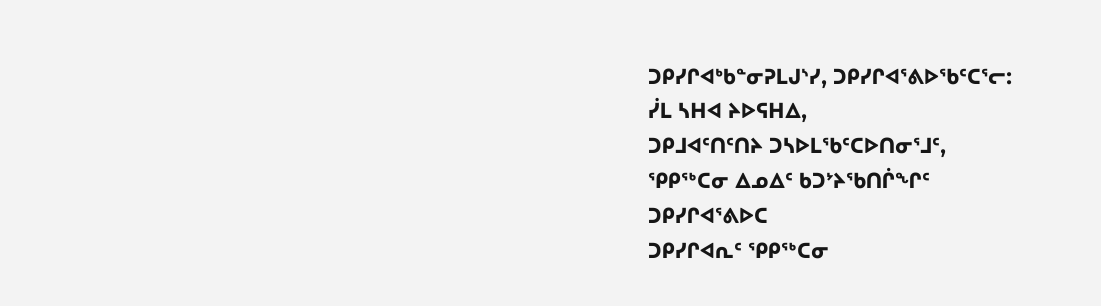ᑐᑭᓯᒋᐊᒃᑲᓐᓂᕈᒪᒍᔅᓯ, ᑐᑭᓯᒋᐊᕐᕕᐅᖃᑦᑕᕐᓕ:
ᓰᒪ ᓴHᐊ ᔨᐅᕋHᐃ,
ᑐᑭᒧᐊᑦᑎᑦᑎᔨ ᑐᓴᐅᒪᖃᑦᑕᐅᑎᓂᕐᒧᑦ,
ᕿᑭᖅᑕᓂ ᐃᓄᐃᑦ ᑲᑐᔾᔨᖃᑎᒌᖏᑦ
ᑐᑭᓯᒋᐊᕐᕕᐅᑕ
ᑐᑭᓯᒋᐊᕆᑦ ᕿᑭᖅᑕᓂ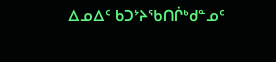ᐃᓄᐃᑦ ᑲᑐᔾᔨᖃᑎᒌᒃᑯᓐᓄᑦ